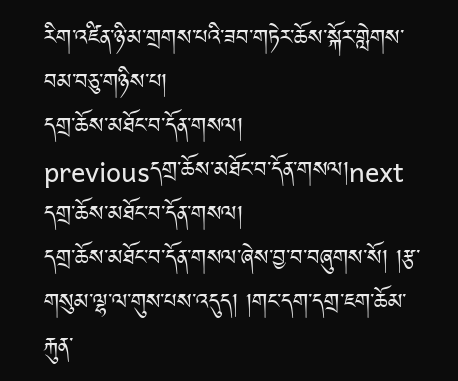རིག་འཛིན་ཉི་མ་གྲགས་པའི་ཟབ་གཏེར་ཆོས་སྐོར་གླེགས་བམ་བཅུ་གཉིས་པ།
དགྲ་ཆོས་མཐོང་བ་དོན་གསལ།
previousདགྲ་ཆོས་མཐོང་བ་དོན་གསལ།next
དགྲ་ཆོས་མཐོང་བ་དོན་གསལ།
དགྲ་ཆོས་མཐོང་བ་དོན་གསལ་ཞེས་བྱ་བ་བཞུགས་སོ། །རྩ་གསུམ་ལྷ་ལ་གུས་པས་འདུད། །གང་དག་དགྲ་ཇག་ཆོམ་རྐུན་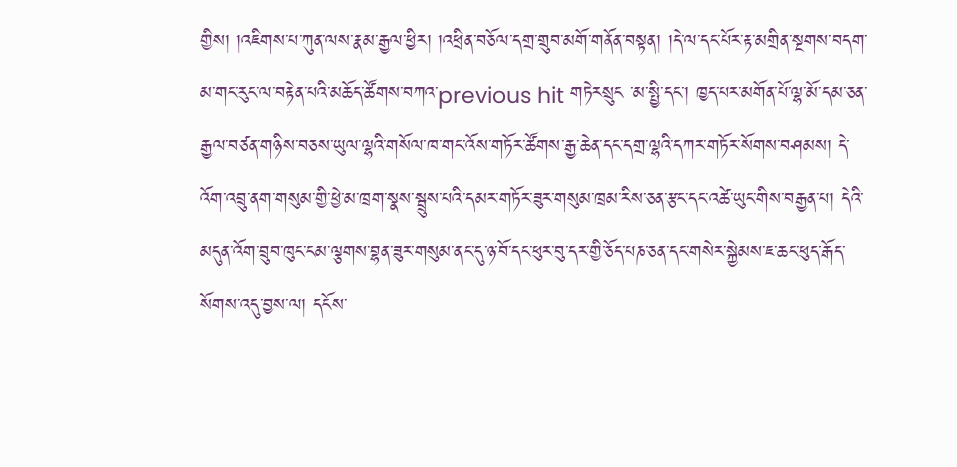གྱིས། །འཇིགས་པ་ཀུན་ལས་རྣམ་རྒྱལ་ཕྱིར། །འཕྲིན་བཅོལ་དགྲ་གྲུབ་མགོ་གནོན་བསྟན། །དེ་ལ་དང་པོར་རྟ་མགྲིན་སྔགས་བདག་མ་གང་རུང་ལ་བརྟེན་པའི་མཆོད་ཚོགས་བཀའ་previous hit གཏེརསྲུང ་མ་སྤྱི་དང་། ཁྱད་པར་མགོན་པོ་ལྷ་མོ་དམ་ཅན་རྒྱལ་བཙན་གཉིས་བཅས་ཡུལ་ལྷའི་གསོལ་ཁ་གང་འོས་གཏོར་ཚོགས་རྒྱ་ཆེན་དང་དགྲ་ལྷའི་དཀར་གཏོར་སོགས་བཤམས། དེ་འོག་འབྲུ་ནག་གསུམ་གྱི་ཕྱེ་མ་ཁྲག་སྣས་སྦྲུས་པའི་དམར་གཏོར་ཟུར་གསུམ་ཁྲམ་རིས་ཅན་རྩང་དང་འཚེ་ཡུང་གིས་བརྒྱན་པ། དེའི་མདུན་འོག་བྲུབ་ཁུང་ངམ་ལྕགས་བྷན་ཟུར་གསུམ་ནང་དུ་ཉ་བོ་དང་ཕུར་བུ་དར་གྱི་ཅོད་པཎ་ཅན་དང་གསེར་སྐྱེམས་ཇ་ཆང་ཕུད་རྒོད་སོགས་འདུ་བྱས་ལ། དངོས་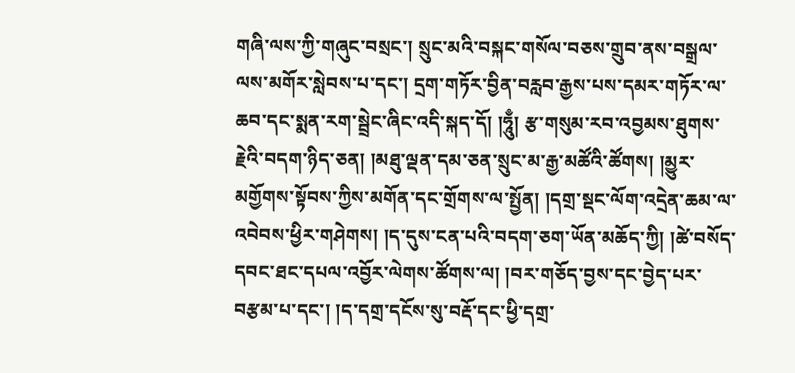གཞི་ལས་ཀྱི་གཞུང་བསྲང་། སྲུང་མའི་བསྐང་གསོལ་བཅས་གྲུབ་ནས་བསྒྲལ་ལས་མགོར་སླེབས་པ་དང་། དྲག་གཏོར་བྱིན་བརླབ་རྒྱས་པས་དམར་གཏོར་ལ་ཆབ་དང་སྨན་རག་སྦྲེང་ཞིང་འདི་སྐད་དོ། །ཧཱུྃ། རྩ་གསུམ་རབ་འབྱམས་ཐུགས་རྗེའི་བདག་ཉིད་ཅན། །མཐུ་ལྡན་དམ་ཅན་སྲུང་མ་རྒྱ་མཚོའི་ཚོགས། །མྱུར་མགྱོགས་སྟོབས་ཀྱིས་མགོན་དང་གྲོགས་ལ་སྤྱོན། །དགྲ་སྡང་ལོག་འདྲེན་ཆམ་ལ་འབེབས་ཕྱིར་གཤེགས། །ད་དུས་ངན་པའི་བདག་ཅག་ཡོན་མཆོད་ཀྱི། །ཚེ་བསོད་དབང་ཐང་དཔལ་འབྱོར་ལེགས་ཚོགས་ལ། །བར་གཅོད་བྱས་དང་བྱེད་པར་བརྩམ་པ་དང་། །ད་དགྲ་དངོས་སུ་བརྡོ་དང་ཕྱི་དགྲ་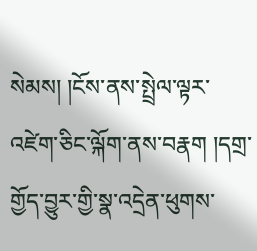སེམས། །ངོས་ནས་སྤྲེལ་ལྟར་འཛེག་ཅིང་ལྐོག་ནས་བརྣག །དགྲ་གྱོད་བྱུར་གྱི་སྣ་འདྲེན་ཕུགས་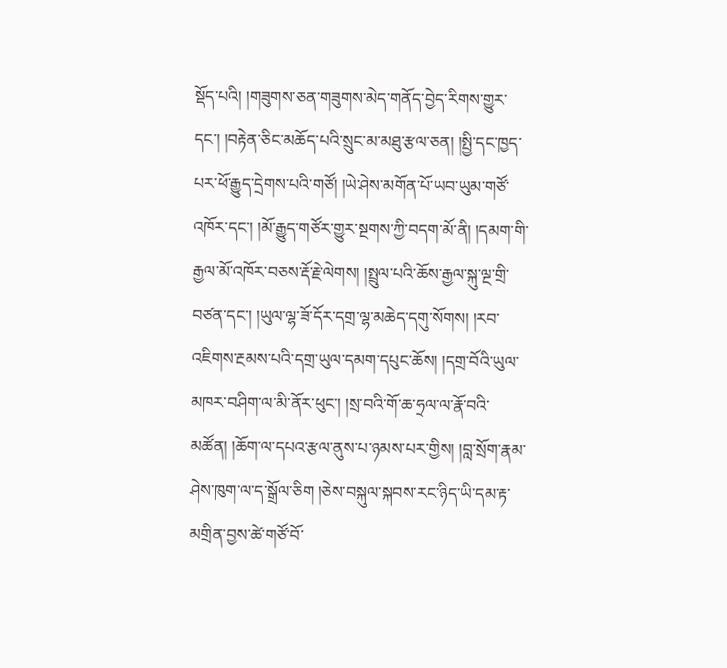སྡོད་པའི། །གཟུགས་ཅན་གཟུགས་མེད་གནོད་བྱེད་རིགས་གྱུར་དང་། །བརྟེན་ཅིང་མཆོད་པའི་སྲུང་མ་མཐུ་རྩལ་ཅན། །སྤྱི་དང་ཁྱད་པར་ཕོ་རྒྱུད་དྲེགས་པའི་གཙོ། །ཡེ་ཤེས་མགོན་པོ་ཡབ་ཡུམ་གཙོ་འཁོར་དང་། །མོ་རྒྱུད་གཙོར་གྱུར་སྔགས་ཀྱི་བདག་མོ་ནི། །དམག་གི་རྒྱལ་མོ་འཁོར་བཅས་རྡོ་རྗེ་ལེགས། །སྤྲུལ་པའི་ཆོས་རྒྱལ་སྐུ་ལྔ་གྲི་བཙན་དང་། །ཡུལ་ལྷ་ཟོ་དོར་དགྲ་ལྷ་མཆེད་དགུ་སོགས། །རབ་འཇིགས་རྔམས་པའི་དགྲ་ཡུལ་དམག་དཔུང་ཆོས། །དགྲ་བོའི་ཡུལ་མཁར་བཤིག་ལ་མི་ནོར་ཕུང་། །སྲ་བའི་གོ་ཆ་ཧྲལ་ལ་རྣོ་བའི་མཚོན། །ཆོག་ལ་དཔའ་རྩལ་ནུས་པ་ཉམས་པར་གྱིས། །བླ་སྲོག་རྣམ་ཤེས་ཁུག་ལ་ད་སྒྲོལ་ཅིག །ཅེས་བསྐུལ་སྐབས་རང་ཉིད་ཡི་དམ་རྟ་མགྲིན་བྱས་ཚེ་གཙོ་བོ་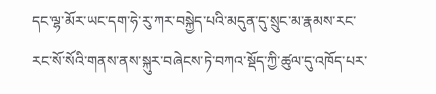དང་ལྷ་མོར་ཡང་དག་ཧེ་རུ་ཀར་བསྐྱེད་པའི་མདུན་དུ་སྲུང་མ་རྣམས་རང་རང་སོ་སོའི་གནས་ནས་སྐུར་བཞེངས་ཏེ་བཀའ་སྡོད་ཀྱི་ཚུལ་དུ་འཁོད་པར་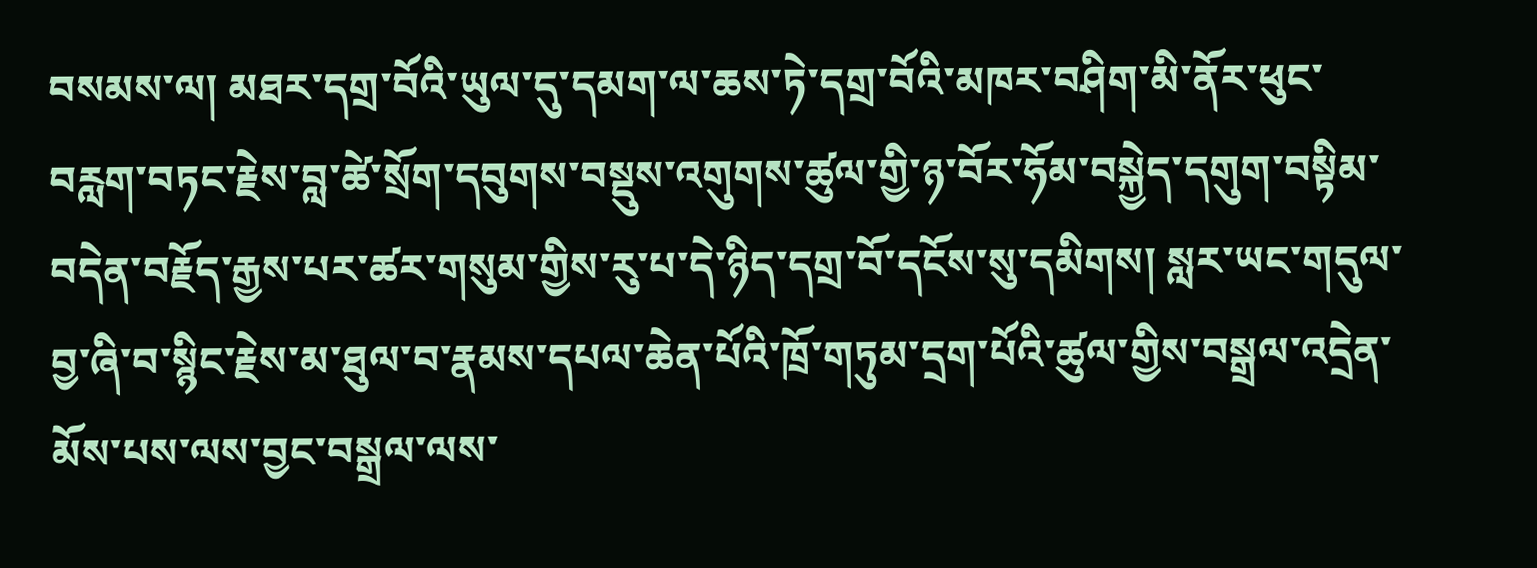བསམས་ལ། མཐར་དགྲ་བོའི་ཡུལ་དུ་དམག་ལ་ཆས་ཏེ་དགྲ་བོའི་མཁར་བཤིག་མི་ནོར་ཕུང་བརླག་བཏང་རྗེས་བླ་ཚེ་སྲོག་དབུགས་བསྡུས་འགུགས་ཚུལ་གྱི་ཉ་བོར་ཧོམ་བསྐྱེད་དགུག་བསྟིམ་བདེན་བརྗོད་རྒྱས་པར་ཚར་གསུམ་གྱིས་རུ་པ་དེ་ཉིད་དགྲ་བོ་དངོས་སུ་དམིགས། སླར་ཡང་གདུལ་བྱ་ཞི་བ་སྙིང་རྗེས་མ་ཐུལ་བ་རྣམས་དཔལ་ཆེན་པོའི་ཁྲོ་གཏུམ་དྲག་པོའི་ཚུལ་གྱིས་བསྒྲལ་འདྲེན་མོས་པས་ལས་བྱང་བསྒྲལ་ལས་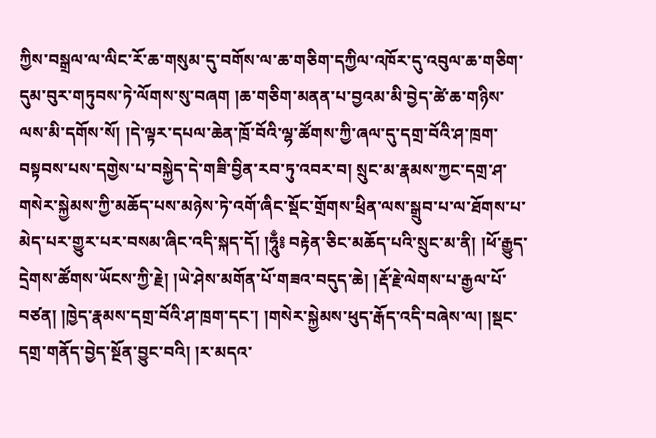ཀྱིས་བསྒྲལ་ལ་ལིང་རོ་ཆ་གསུམ་དུ་བགོས་ལ་ཆ་གཅིག་དཀྱིལ་འཁོར་དུ་འབུལ་ཆ་གཅིག་དུམ་བུར་གཏུབས་ཏེ་ལོགས་སུ་བཞག །ཆ་གཅིག་མནན་པ་བྱའམ་མི་བྱེད་ཚེ་ཆ་གཉིས་ལས་མི་དགོས་སོ། །དེ་ལྟར་དཔལ་ཆེན་ཁྲོ་བོའི་ལྷ་ཚོགས་ཀྱི་ཞལ་དུ་དགྲ་བོའི་ཤ་ཁྲག་བསྟབས་པས་དགྱེས་པ་བསྐྱེད་དེ་གཟི་བྱིན་རབ་ཏུ་འབར་བ། སྲུང་མ་རྣམས་ཀྱང་དགྲ་ཤ་གསེར་སྐྱེམས་ཀྱི་མཆོད་པས་མཉེས་ཏེ་འགོ་ཞིང་སྡོང་གྲོགས་ཕྲིན་ལས་སྒྲུབ་པ་ལ་ཐོགས་པ་མེད་པར་གྱུར་པར་བསམ་ཞིང་འདི་སྐད་དོ། །ཧཱུྃ༔ བརྟེན་ཅིང་མཆོད་པའི་སྲུང་མ་ནི། །ཕོ་རྒྱུད་དྲེགས་ཚོགས་ཡོངས་ཀྱི་རྗེ། །ཡེ་ཤེས་མགོན་པོ་གཟའ་བདུད་ཆེ། །རྡོ་རྗེ་ལེགས་པ་རྒྱལ་པོ་བཙན། །ཁྱེད་རྣམས་དགྲ་བོའི་ཤ་ཁྲག་དང་། །གསེར་སྐྱེམས་ཕུད་རྒོད་འདི་བཞེས་ལ། །སྡང་དགྲ་གནོད་བྱེད་སྔོན་བྱུང་བའི། །ར་མདའ་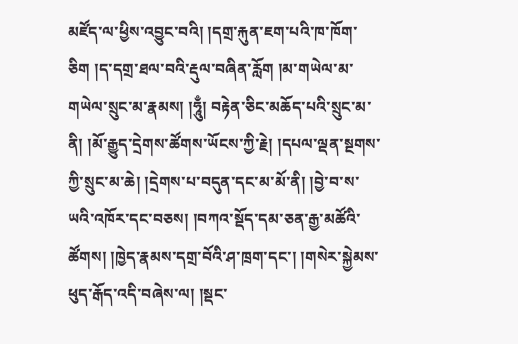མཛོད་ལ་ཕྱིས་འབྱུང་བའི། །དགྲ་རྐུན་ཇག་པའི་ཁ་ཁོག་ཅིག །ད་དགྲ་ཐལ་བའི་རྡུལ་བཞིན་རློག །མ་གཡེལ་མ་གཡེལ་སྲུང་མ་རྣམས། །ཧཱུྃ། བརྟེན་ཅིང་མཆོད་པའི་སྲུང་མ་ནི། །མོ་རྒྱུད་དྲེགས་ཚོགས་ཡོངས་ཀྱི་རྗེ། །དཔལ་ལྡན་སྔགས་ཀྱི་སྲུང་མ་ཆེ། །དྲེགས་པ་བདུན་དང་མ་མོ་ནི། །བྱེ་བ་ས་ཡའི་འཁོར་དང་བཅས། །བཀའ་སྡོད་དམ་ཅན་རྒྱ་མཚོའི་ཚོགས། །ཁྱེད་རྣམས་དགྲ་བོའི་ཤ་ཁྲག་དང་། །གསེར་སྐྱེམས་ཕུད་རྒོད་འདི་བཞེས་ལ། །སྡང་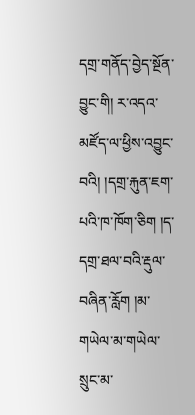དགྲ་གནོད་བྱེད་སྔོན་བྱུང་གི། ར་འདའ་མཛོད་ལ་ཕྱིས་འབྱུང་བའི། །དགྲ་རྐུན་ཇག་པའི་ཁ་ཁོག་ཅིག །ད་དགྲ་ཐལ་བའི་རྡུལ་བཞིན་རློག །མ་གཡེལ་མ་གཡེལ་སྲུང་མ་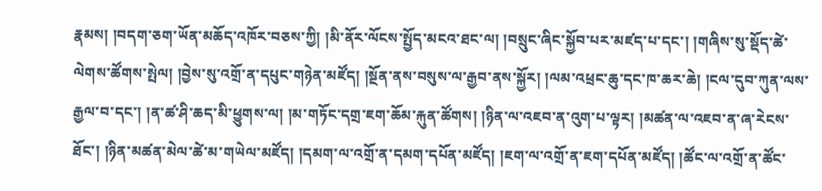རྣམས། །བདག་ཅག་ཡོན་མཆོད་འཁོར་བཅས་ཀྱི། །མི་ནོར་ལོངས་སྤྱོད་མངའ་ཐང་ལ། །བསྲུང་ཞིང་སྐྱོབ་པར་མཛད་པ་དང་། །གཞིས་སུ་སྡོད་ཚེ་ལེགས་ཚོགས་སྤེལ། །བྱེས་སུ་འགྲོ་ན་དཔུང་གཉེན་མཛོད། །སྔོན་ནས་བསུས་ལ་རྒྱབ་ནས་སྐྱོར། །ལམ་འཕྲང་ཆུ་དང་ཁ་ཆར་ཆེ། །ངལ་དུབ་ཀུན་ལས་རྒྱལ་བ་དང་། །ན་ཚ་ཤི་ཆད་མི་ཕྱུགས་ལ། །མ་གཏོང་དགྲ་ཇག་ཆོམ་རྐུན་ཚོགས། །ཉིན་ལ་འཇབ་ན་འུག་པ་ལྟར། །མཚན་ལ་འཇབ་ན་ཞ་རེངས་ཐོང་། །ཉིན་མཚན་མེལ་ཚེ་མ་གཡེལ་མཛོད། །དམག་ལ་འགྲོ་ན་དམག་དཔོན་མཛོད། །ཇག་ལ་འགྲོ་ན་ཇག་དཔོན་མཛོད། །ཚོང་ལ་འགྲོ་ན་ཚོང་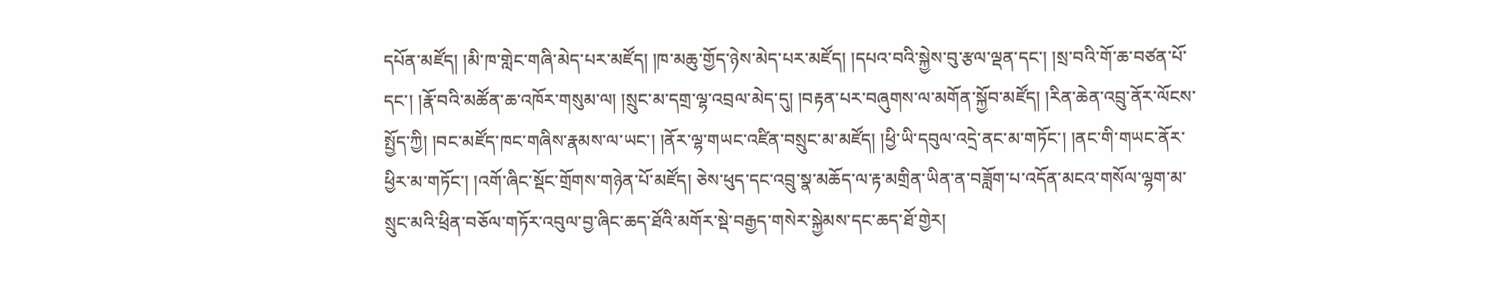དཔོན་མཛོད། །མི་ཁ་གླེང་གཞི་མེད་པར་མཛོད། །ཁ་མཆུ་གྱོད་ཉེས་མེད་པར་མཛོད། །དཔའ་བའི་སྐྱེས་བུ་རྩལ་ལྡན་དང་། །སྲ་བའི་གོ་ཆ་བཙན་པོ་དང་། །རྣོ་བའི་མཚོན་ཆ་འཁོར་གསུམ་ལ། །སྲུང་མ་དགྲ་ལྷ་འབྲལ་མེད་དུ། །བརྟན་པར་བཞུགས་ལ་མགོན་སྐྱོབ་མཛོད། །རིན་ཆེན་འབྲུ་ནོར་ལོངས་སྤྱོད་ཀྱི། །བང་མཛོད་ཁང་གཞིས་རྣམས་ལ་ཡང་། །ནོར་ལྷ་གཡང་འཛིན་བསྲུང་མ་མཛོད། །ཕྱི་ཡི་དབུལ་འདྲེ་ནང་མ་གཏོང་། །ནང་གི་གཡང་ནོར་ཕྱིར་མ་གཏོང་། །འགོ་ཞིང་སྡོང་གྲོགས་གཉེན་པོ་མཛོད། ཅེས་ཕུད་དང་འབྲུ་སྣ་མཆོད་ལ་རྟ་མགྲིན་ཡིན་ན་བཟློག་པ་འདོན་མངའ་གསོལ་ལྷག་མ་སྲུང་མའི་ཕྲིན་བཅོལ་གཏོར་འབུལ་བྱ་ཞིང་ཆད་ཐོའི་མགོར་སྡེ་བརྒྱད་གསེར་སྐྱེམས་དང་ཆད་ཐོ་གྱེར།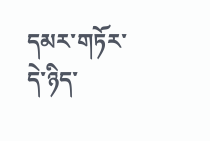དམར་གཏོར་དེ་ཉིད་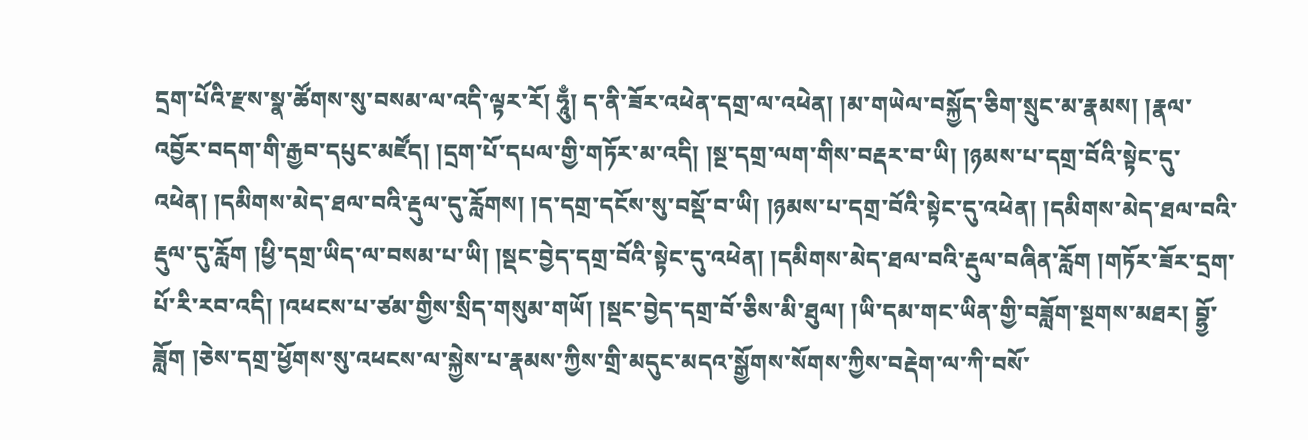དྲག་པོའི་རྫས་སྣ་ཚོགས་སུ་བསམ་ལ་འདི་ལྟར་རོ། ཧཱུྃ། ད་ནི་ཟོར་འཕེན་དགྲ་ལ་འཕེན། །མ་གཡེལ་བསྐྱོད་ཅིག་སྲུང་མ་རྣམས། །རྣལ་འབྱོར་བདག་གི་རྒྱབ་དཔུང་མཛོད། །དྲག་པོ་དཔལ་གྱི་གཏོར་མ་འདི། །སྔ་དགྲ་ལག་གིས་བརྡར་བ་ཡི། །ཉམས་པ་དགྲ་བོའི་སྟེང་དུ་འཕེན། །དམིགས་མེད་ཐལ་བའི་རྡུལ་དུ་རློགས། །ད་དགྲ་དངོས་སུ་བསྡོ་བ་ཡི། །ཉམས་པ་དགྲ་བོའི་སྟེང་དུ་འཕེན། །དམིགས་མེད་ཐལ་བའི་རྡུལ་དུ་རློག །ཕྱི་དགྲ་ཡིད་ལ་བསམ་པ་ཡི། །སྡང་བྱེད་དགྲ་བོའི་སྟེང་དུ་འཕེན། །དམིགས་མེད་ཐལ་བའི་རྡུལ་བཞིན་རློག །གཏོར་ཟོར་དྲག་པོ་རི་རབ་འདི། །འཕངས་པ་ཙམ་གྱིས་སྲིད་གསུམ་གཡོ། །སྡང་བྱེད་དགྲ་བོ་ཅིས་མི་ཐུལ། །ཡི་དམ་གང་ཡིན་གྱི་བཟློག་སྔགས་མཐར། བྷྱོ་ཟློག །ཅེས་དགྲ་ཕྱོགས་སུ་འཕངས་ལ་སྐྱེས་པ་རྣམས་ཀྱིས་གྲི་མདུང་མདའ་སྒྱོགས་སོགས་ཀྱིས་བརྡེག་ལ་ཀི་བསོ་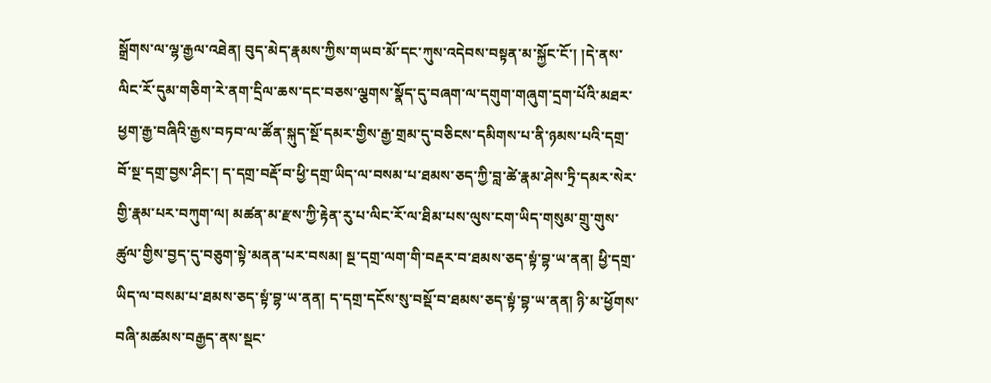སྒྲོགས་ལ་ལྷ་རྒྱལ་འཐེན། བུད་མེད་རྣམས་ཀྱིས་གཡབ་མོ་དང་ཀུས་འདེབས་བསྟན་མ་སྐྱོང་ངོ་། །དེ་ནས་ལིང་རོ་དུམ་གཅིག་རེ་ནག་དྲིལ་ཆས་དང་བཅས་ལྕགས་སྣོད་དུ་བཞག་ལ་དགུག་གཞུག་དྲག་པོའི་མཐར་ཕྱག་རྒྱ་བཞིའི་རྒྱས་བཏབ་ལ་ཚོན་སྐུད་སྔོ་དམར་གྱིས་རྒྱ་གྲམ་དུ་བཅིངས་དམིགས་པ་ནི་ཉམས་པའི་དགྲ་བོ་སྔ་དགྲ་བྱས་ཤིང་། ད་དགྲ་བརྡོ་བ་ཕྱི་དགྲ་ཡིད་ལ་བསམ་པ་ཐམས་ཅད་ཀྱི་བླ་ཚེ་རྣམ་ཤེས་ཏྲི་དམར་སེར་གྱི་རྣམ་པར་བཀུག་ལ། མཚན་མ་རྫས་ཀྱི་རྟེན་རུ་པ་ལིང་རོ་ལ་ཐིམ་པས་ལུས་ངག་ཡིད་གསུམ་གྲུ་གུས་ཚུལ་གྱིས་བྱད་དུ་བཅུག་སྟེ་མནན་པར་བསམ། སྔ་དགྲ་ལག་གི་བརྡར་བ་ཐམས་ཅད་སྟཾ་བྷ་ཡ་ནན། ཕྱི་དགྲ་ཡིད་ལ་བསམ་པ་ཐམས་ཅད་སྟཾ་བྷ་ཡ་ནན། ད་དགྲ་དངོས་སུ་བསྡོ་བ་ཐམས་ཅད་སྟཾ་བྷ་ཡ་ནན། ཉི་མ་ཕྱོགས་བཞི་མཚམས་བརྒྱད་ནས་སྡང་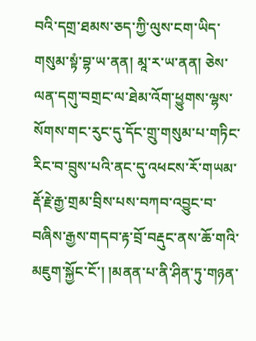བའི་དགྲ་ཐམས་ཅད་ཀྱི་ལུས་ངག་ཡིད་གསུམ་སྟཾ་བྷ་ཡ་ནན། མཱ་ར་ཡ་ནན། ཅེས་ལན་དགུ་བགྲང་ལ་ཐེམ་འོག་ཕྱུགས་ལྷས་སོགས་གང་རུང་དུ་དོང་གྲུ་གསུམ་པ་གཏིང་རིང་བ་བྲུས་པའི་ནང་དུ་འཕངས་རོ་གཡམ་རྡོ་རྗེ་རྒྱ་གྲམ་བྲིས་པས་བཀབ་འབྱུང་བ་བཞིས་རྒྱས་གདབ་རྟ་བྲོ་བརྡུང་ནས་ཆོ་གའི་མཇུག་སྐྱོང་ངོ་། །མནན་པ་ནི་ཤིན་ཏུ་གཉན་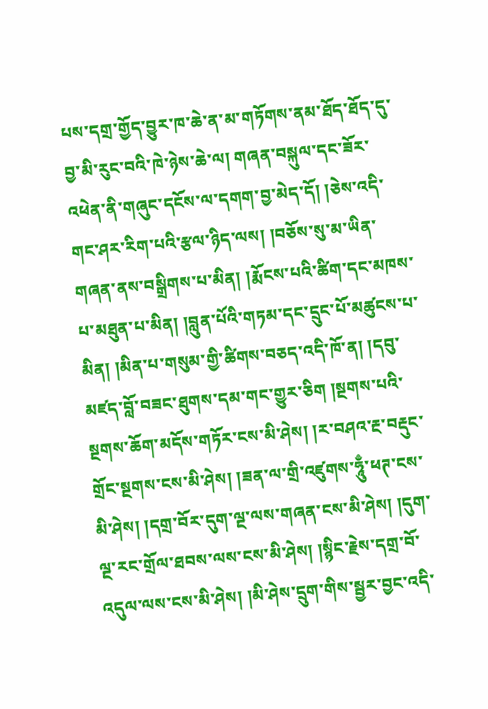པས་དགྲ་གྱོད་བྱུར་ཁ་ཆེ་ན་མ་གཏོགས་ནམ་ཐོད་ཐོད་དུ་བྱ་མི་རུང་བའི་ཁེ་ཉེས་ཆེ་ལ། གཞན་བསྐུལ་དང་ཟོར་འཕེན་ནི་གཞུང་དངོས་ལ་དགག་བྱ་མེད་དོ། །ཅེས་འདི་གང་ཤར་རིག་པའི་རྩལ་ཉིད་ལས། །བཅོས་སུ་མ་ཡིན་གཞན་ནས་བསྒྲིགས་པ་མིན། །རྨོངས་པའི་ཚིག་དང་མཁས་པ་མཐུན་པ་མིན། །བླུན་པོའི་གཏམ་དང་དྲུང་པོ་མཚུངས་པ་མིན། །མིན་པ་གསུམ་གྱི་ཚིགས་བཅད་འདི་ཁོ་ན། །དབུ་མཛད་བློ་བཟང་ཐུགས་དམ་གང་གྱུར་ཅིག །སྔགས་པའི་སྔགས་ཆོག་མདོས་གཏོར་ངས་མི་ཤེས། །ར་བཤའ་རྔ་བརྡུང་གྲོང་སྔགས་ངས་མི་ཤེས། །ཟན་ལ་གྲི་འཛུགས་ཧཱུྃ་ཕཊ་ངས་མི་ཤེས། །དགྲ་བོར་དུག་ལྔ་ལས་གཞན་ངས་མི་ཤེས། །དུག་ལྔ་རང་གྲོལ་ཐབས་ལས་ངས་མི་ཤེས། །སྙིང་རྗེས་དགྲ་བོ་འདུལ་ལས་ངས་མི་ཤེས། །མི་ཤེས་དྲུག་གིས་སྦྱར་བྱང་འདི་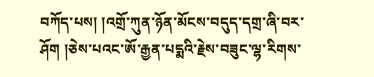བཀོད་པས། །འགྲོ་ཀུན་ཉོན་མོངས་བདུད་དགྲ་ཞི་བར་ཤོག །ཅེས་པའང་ཨོ་རྒྱན་པདྨའི་རྗེས་བཟུང་ལྷ་རིགས་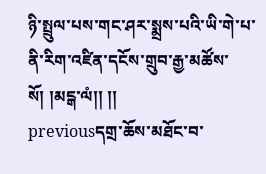ཉི་སྤྲུལ་པས་གང་ཤར་སྨྲས་པའི་ཡི་གེ་པ་ནི་རིག་འཛིན་དངོས་གྲུབ་རྒྱ་མཚོས་སོ། །མངྒ་ལཾ།། །།
previousདགྲ་ཆོས་མཐོང་བ་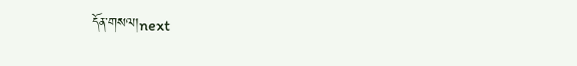དོན་གསལ།next